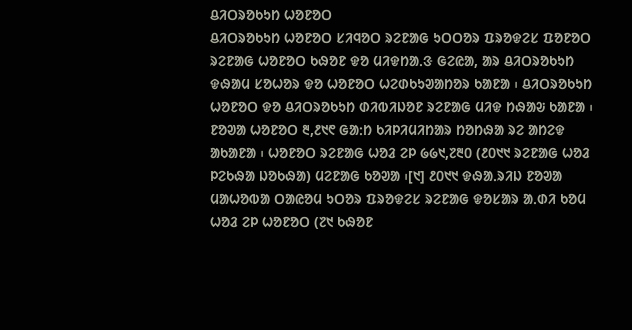ᱪᱤᱛᱨᱚᱠᱩᱴ ᱦᱚᱱᱚᱛ
ᱪᱤᱛᱨᱚᱠᱩᱴ ᱦᱚᱱᱚᱛ ᱥᱤᱧᱚᱛ ᱨᱮᱱᱟᱜ ᱩᱛᱛᱚᱨ ᱯᱨᱚᱫᱮᱥ ᱯᱚᱱᱚᱛ ᱨᱮᱱᱟᱜ ᱦᱚᱱᱚᱛ ᱠᱷᱚᱱ ᱫᱚ ᱢᱤᱫᱴᱟᱹᱝ ᱜᱮᱭᱟ, ᱟᱨ ᱪᱤᱛᱨᱚᱠᱩᱴ ᱫᱷᱟᱢ ᱥᱚᱦᱚᱨ ᱫᱚ ᱦᱚᱱᱚᱛ ᱦᱮᱰᱠᱩᱣᱟᱴᱚᱨ ᱠᱟᱱᱟ ᱾ ᱪᱤᱛᱨᱚᱠᱩᱴ ᱦᱚᱱᱚᱛ ᱫᱚ ᱪᱤᱛᱨᱚᱠᱩᱴ ᱰᱤᱵᱤᱡᱚᱱ ᱨᱮᱱᱟᱜ ᱢᱤᱫ ᱴᱷᱟᱶ ᱠᱟᱱᱟ ᱾ ᱱᱚᱣᱟ ᱦᱚᱱᱚᱛ ᱓,᱒᱑᱖ ᱜᱟᱺᱴ ᱠᱤᱞᱤᱢᱤᱴᱟᱨ ᱴᱚᱴᱷᱟ ᱨᱮ ᱟᱴᱮᱫ ᱟᱠᱟᱱᱟ ᱾ ᱦᱚᱱᱚᱛ ᱨᱮᱱᱟᱜ ᱦᱚᱲ ᱮᱞ ᱙᱙᱑,᱗᱓᱐ (᱒᱐᱑᱑ ᱨᱮᱱᱟᱜ ᱦᱚᱲ ᱞᱮᱠᱷᱟ ᱡᱚᱠᱷᱟ) ᱢᱮᱱᱟᱜ ᱠᱚᱣᱟ ᱾[᱑] ᱒᱐᱑᱑ ᱫᱷᱟᱹᱨᱤᱡ ᱱᱚᱣᱟ ᱢᱟᱦᱚᱵᱟ ᱛᱟᱭᱚᱢ ᱩᱛᱚᱨ ᱯᱨᱚᱫᱮᱥ ᱨᱮᱱᱟᱜ ᱫᱚᱥᱟᱨ ᱟᱹᱰᱤ ᱠᱚᱢ ᱦᱚᱲ ᱮᱞ ᱦᱚᱱᱚᱛ (᱗᱑ ᱠᱷᱚᱱ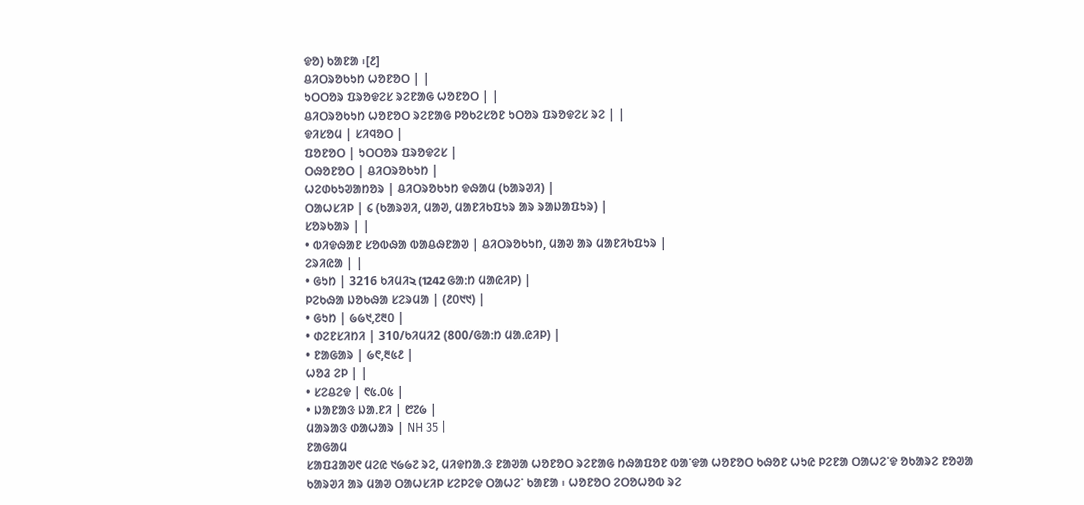ᱫᱚ) ᱠᱟᱱᱟ ᱾[᱒]
ᱪᱤᱛᱨᱚᱠᱩᱴ ᱦᱚᱱᱚᱛ | |
ᱩᱛᱛᱚᱨ ᱯᱨᱚᱫᱮᱥ ᱨᱮᱱᱟᱜ ᱦᱚᱱᱚᱛ | |
ᱪᱤᱛᱨᱚᱠᱩᱴ ᱦᱚᱱᱚᱛ ᱨᱮᱱᱟᱜ ᱞᱚᱠᱮᱥᱚᱱ ᱩᱛᱚᱨ ᱯᱨᱚᱫᱮᱥ ᱨᱮ | |
ᱫᱤᱥᱚᱢ | ᱥᱤᱧᱚᱛ |
ᱯᱚᱱᱚᱛ | ᱩᱛᱛᱚᱨ ᱯᱨᱚᱫᱮᱥ |
ᱛᱷᱚᱱᱚᱛ | ᱪᱤᱛᱨᱚᱠᱩᱴ |
ᱦᱮᱰᱠᱩᱣᱟᱴᱚᱨ | ᱪᱤᱛᱨᱚᱠᱩᱴ ᱫᱷᱟᱢ (ᱠᱟᱨᱣᱤ) |
ᱛᱟᱦᱥᱤᱞ | ᱔ (ᱠᱟᱨᱣᱤ, ᱢᱟᱣ, ᱢᱟᱱᱤᱠᱯᱩᱨ ᱟᱨ ᱨᱟᱡᱟᱯᱩᱨ) |
ᱥᱚᱨᱠᱟᱨ | |
• ᱵᱤᱫᱷᱟᱱ ᱥᱚᱵᱷᱟ ᱵᱟᱪᱷᱱᱟᱣ | ᱪᱤᱛᱨᱚᱠᱩᱴ, ᱢᱟᱣ ᱟᱨ ᱢᱟᱱᱤᱠᱯᱩᱨ |
ᱮᱨᱤᱭᱟ | |
• ᱜᱩᱴ | 3216 ᱠᱤᱢᱤ২ (1242 ᱜᱟᱺᱴ ᱢᱟᱭᱤᱞ) |
ᱞᱮᱠᱷᱟ ᱡᱚᱠᱷᱟ ᱥᱮᱨᱢᱟ | (᱒᱐᱑᱑) |
• ᱜᱩᱴ | ᱙᱙᱑,᱗᱓᱐ |
• ᱰᱮᱱᱥᱤᱴᱤ | 310/ᱠᱤᱢᱤ2 (800/ᱜᱟᱺᱴ ᱢᱟᱹᱭᱤᱞ) |
• ᱱᱟᱜᱟᱨ | ᱙᱖,᱓᱕᱒ |
ᱦᱚᱲ ᱮᱞ | |
• ᱥᱮᱪᱮᱫ | ᱖᱕.᱐᱕ |
• ᱡᱟᱱᱟᱝ ᱡᱟᱹᱱᱤ | ᱘᱗᱙ |
ᱢᱟᱨᱟᱝ ᱰᱟᱦᱟᱨ | NH 35 |
ᱱᱟᱜᱟᱢ
ᱥᱟᱯᱲᱟᱣ᱖ ᱢᱮᱭ ᱑᱙᱙᱗ ᱨᱮ, ᱢᱤᱫᱴᱟᱹᱝ ᱱᱟᱣᱟ ᱦᱚᱱᱚᱛ ᱨᱮᱱᱟᱜ ᱴᱷᱟᱯᱚᱱ ᱵᱟᱸᱫᱟ ᱦᱚᱱᱚᱛ ᱠᱷᱚᱱ ᱦᱩᱭ ᱞᱮᱱᱟ ᱛᱟᱦᱮᱸᱫ ᱚᱠᱟᱨᱮ ᱱᱚᱣᱟ ᱠᱟᱨᱣᱤ ᱟᱨ ᱢᱟᱣ ᱛᱟᱦᱥᱤᱞ ᱥᱮᱞᱮᱫ ᱛᱟᱦᱮᱸ ᱠᱟᱱᱟ ᱾ ᱦᱚᱱᱚᱛ ᱮᱛᱚᱦᱚᱵ ᱨᱮ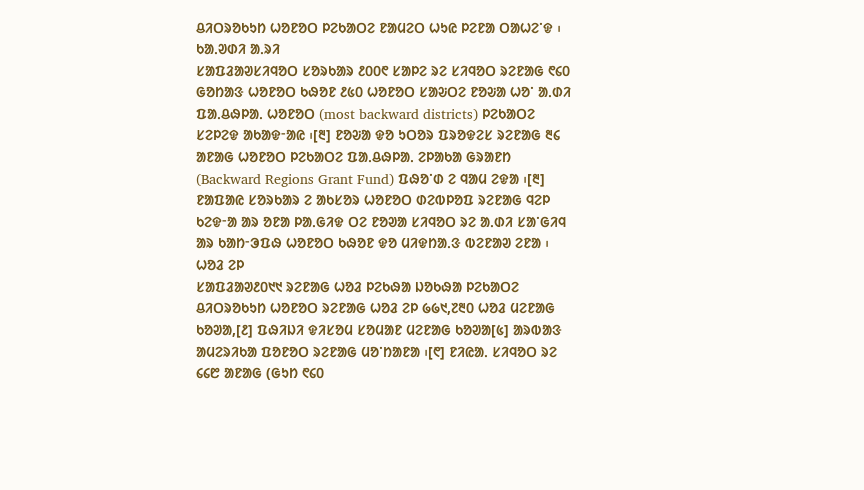ᱪᱤᱛᱨᱚᱠᱩᱴ ᱦᱚᱱᱚᱛ ᱞᱮᱠᱟᱛᱮ ᱱᱟᱢᱮᱛ ᱦᱩᱭ ᱞᱮᱱᱟ ᱛᱟᱦᱮᱸᱫ ᱾
ᱠᱟᱹᱣᱰᱤ ᱟᱹᱨᱤ
ᱥᱟᱯᱲᱟᱣᱥᱤᱧᱚᱛ ᱥᱚᱨᱠᱟᱨ ᱒᱐᱐᱖ ᱥᱟᱞᱮ ᱨᱮ ᱥᱤᱧᱚᱛ ᱨᱮᱱᱟᱜ ᱖᱔᱐ ᱜᱚᱴᱟᱝ ᱦᱚᱱᱚᱛ ᱠᱷᱚᱱ ᱒᱕᱐ ᱦᱚᱱᱚᱛ ᱥᱟᱶᱛᱮ ᱱᱚᱶᱟ ᱦᱚᱸ ᱟᱹᱰᱤ ᱯᱟᱹᱪᱷᱞᱟᱹ ᱦᱚᱱᱚᱛ (most backward districts) ᱞᱮᱠᱟᱛᱮ ᱥᱮᱞᱮᱫ ᱟᱠᱟᱫᱼᱟᱭ ᱾[᱓] ᱱᱚᱶᱟ ᱫᱚ ᱩᱛᱚᱨ ᱯᱨᱚᱫᱮᱥ ᱨᱮᱱᱟᱜ ᱓᱔ ᱟᱱᱟᱜ ᱦᱚᱱᱚᱛ ᱞᱮᱠᱟᱛᱮ ᱯᱟᱹᱪᱷᱞᱟᱹ ᱮᱞᱟᱠᱟ ᱜᱨᱟᱱᱴ (Backward Regions Grant Fund) ᱯᱷᱚᱸᱰ ᱮ ᱧᱟᱢ ᱮᱫᱟ ᱾[᱓] ᱱᱟᱯᱟᱭ ᱥᱚᱨᱠᱟᱨ ᱮ ᱟᱠᱥᱚᱨ ᱦᱚᱱᱚᱛ ᱰᱮᱵᱞᱚᱯ ᱨᱮᱱᱟᱜ ᱧᱮᱞ ᱠᱮᱫᱼᱟ ᱟᱨ ᱚᱱᱟ ᱞᱟᱹᱜᱤᱫ ᱛᱮ ᱱᱚᱣᱟ ᱥᱤᱧᱚᱛ ᱨᱮ ᱟᱹᱰᱤ ᱥᱟᱸᱜᱤᱧ ᱟᱨ ᱠᱟᱴᱼᱳᱯᱷ ᱦᱚᱱᱚᱛ ᱠᱷᱚᱱ ᱫᱚ ᱢᱤᱫᱴᱟᱹᱝ ᱵᱮᱱᱟᱣ ᱮᱱᱟ ᱾
ᱦᱚᱲ ᱮᱞ
ᱥᱟᱯᱲᱟᱣ᱒᱐᱑᱑ ᱨᱮᱱᱟᱜ ᱦᱚᱲ ᱞᱮᱠᱷᱟ ᱡᱚᱠᱷᱟ ᱞᱮᱠᱟᱛᱮ ᱪᱤᱛᱨᱚᱠᱩᱴ ᱦᱚᱱᱚᱛ ᱨᱮᱱᱟᱜ ᱦᱚᱲ ᱮᱞ ᱙᱙᱑,᱗᱓᱐ ᱦᱚᱲ ᱢᱮᱱᱟᱜ ᱠᱚᱣᱟ,[᱒] ᱯᱷᱤᱡᱤ ᱫᱤᱥᱚᱢ ᱥᱚᱢᱟᱱ ᱢᱮᱱᱟᱜ ᱠᱚᱣᱟ[᱕] ᱟᱨᱵᱟᱝ ᱟᱢᱮᱨᱤᱠᱟ ᱯᱚᱱᱚᱛ ᱨᱮᱱᱟᱜ ᱢᱚᱸᱴᱟᱱᱟ ᱾[᱖] ᱱᱤᱭᱟᱹ ᱥᱤᱧᱚᱛ ᱨᱮ ᱔᱔᱘ ᱟᱱᱟᱜ (ᱜᱩᱴ ᱖᱔᱐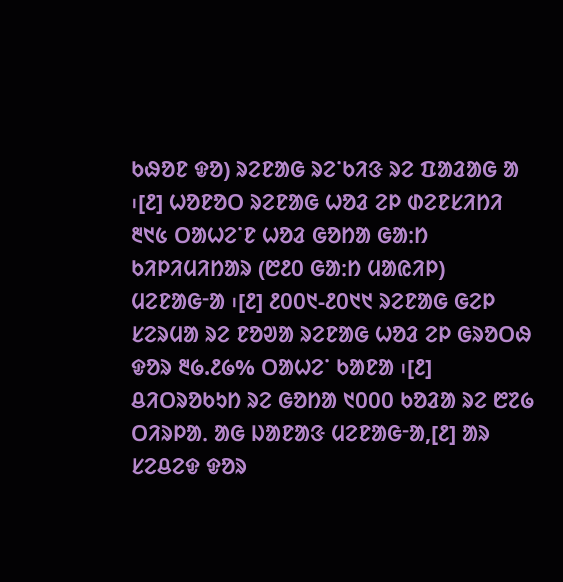ᱠᱷᱚᱱ ᱫᱚ) ᱨᱮᱱᱟᱜ ᱨᱮᱸᱠᱤᱝ ᱨᱮ ᱯᱟᱲᱟᱜ ᱟ ᱾[᱒] ᱦᱚᱱᱚᱛ ᱨᱮᱱᱟᱜ ᱦᱚᱲ ᱮᱞ ᱰᱮᱱᱥᱤᱴᱤ ᱓᱑᱕ ᱛᱟᱦᱮᱸᱱ ᱦᱚᱲ ᱜᱚᱴᱟ ᱜᱟᱺᱴ ᱠᱤᱞᱤᱢᱤᱴᱟᱨ (᱘᱒᱐ ᱜᱟᱺᱴ ᱢᱟᱭᱤᱞ) ᱢᱮᱱᱟᱜᱼᱟ ᱾[᱒] ᱒᱐᱐᱑-᱒᱐᱑᱑ ᱨᱮᱱᱟᱜ ᱜᱮᱞ ᱥᱮᱨᱢᱟ ᱨᱮ ᱱᱚᱣᱟ ᱨᱮᱱᱟᱜ ᱦᱚᱲ ᱮᱞ ᱜᱨᱚᱛᱷ ᱫᱚᱨ ᱓᱙.᱒᱙% ᱛᱟᱦᱮᱸ ᱠᱟᱱᱟ ᱾[᱒] ᱪᱤᱛᱨᱚᱠᱩᱴ ᱨᱮ ᱜᱚᱴᱟ ᱑᱐᱐᱐ ᱠᱚᱲᱟ ᱨᱮ ᱘᱗᱙ ᱛᱤᱨᱞᱟᱹ ᱟᱜ ᱡᱟᱱᱟᱝ ᱢᱮᱱᱟᱜᱼᱟ,[᱒] ᱟᱨ ᱥᱮᱪᱮᱫ ᱫᱚᱨ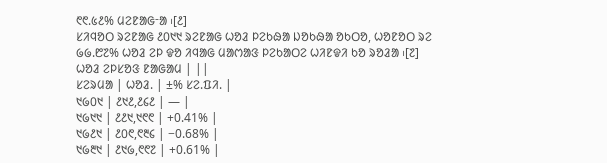᱖᱖.᱕᱒% ᱢᱮᱱᱟᱜᱼᱟ ᱾[᱒]
ᱥᱤᱧᱚᱛ ᱨᱮᱱᱟᱜ ᱒᱐᱑᱑ ᱨᱮᱱᱟᱜ ᱦᱚᱲ ᱞᱮᱠᱷᱟ ᱡᱚᱠᱷᱟ ᱚᱠᱛᱚ, ᱦᱚᱱᱚᱛ ᱨᱮ ᱙᱙.᱘᱗% ᱦᱚᱲ ᱮᱞ ᱫᱚ ᱤᱧᱟᱜ ᱢᱟᱬᱟᱝ ᱞᱮᱠᱟᱛᱮ ᱦᱤᱱᱫᱤ ᱠᱚ ᱨᱚᱲᱟ ᱾[᱗]
ᱦᱚᱲ ᱮᱞᱥᱚᱝ ᱱᱟᱜᱟᱢ | ||
ᱥᱮᱨᱢᱟ | ᱦᱚᱲ. | ±% ᱥᱮ.ᱯᱤ. |
᱑᱙᱐᱑ | ᱒᱑᱒,᱒᱔᱒ | — |
᱑᱙᱑᱑ | ᱒᱒᱑,᱑᱖᱖ | +0.41% |
᱑᱙᱒᱑ | ᱒᱐᱖,᱖᱓᱔ | −0.68% |
᱑᱙᱓᱑ | ᱒᱑᱙,᱖᱖᱗ | +0.61% |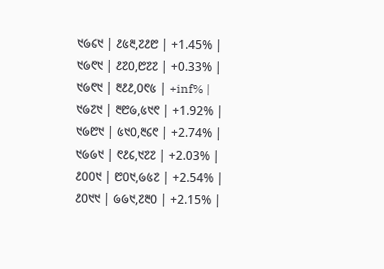᱑᱙᱔᱑ | ᱒᱕᱓,᱗᱒᱘ | +1.45% |
᱑᱙᱖᱑ | ᱒᱗᱐,᱘᱗᱗ | +0.33% |
᱑᱙᱖᱑ | ᱓᱒᱒,᱐᱖᱕ | +inf% |
᱑᱙᱗᱑ | ᱓᱘᱙,᱕᱑᱖ | +1.92% |
᱑᱙᱘᱑ | ᱕᱑᱐,᱓᱔᱖ | +2.74% |
᱑᱙᱙᱑ | ᱖᱒᱔,᱑᱗᱗ | +2.03% |
᱒᱐᱐᱑ | ᱘᱐᱑,᱙᱕᱗ | +2.54% |
᱒᱐᱑᱑ | ᱙᱙᱑,᱗᱓᱐ | +2.15% |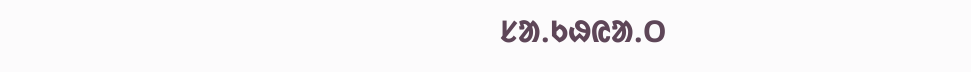ᱥᱟᱹᱠᱷᱭᱟᱹᱛ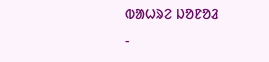ᱵᱟᱦᱨᱮ ᱡᱚᱱᱚᱲ
-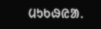ᱢᱩᱠᱷᱭᱟᱹ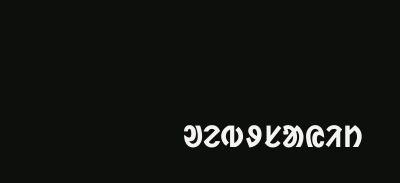ᱣᱮᱵᱽᱥᱟᱭᱤᱴ